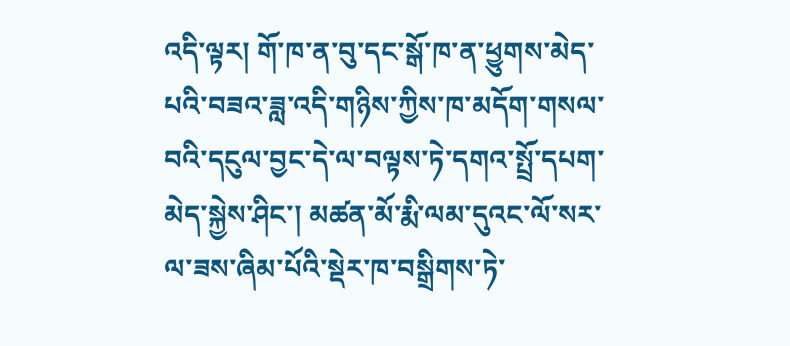འདི་ལྟར། གོ་ཁ་ན་བུ་དང་སྒོ་ཁ་ན་ཕྱུགས་མེད་པའི་བཟའ་ཟླ་འདི་གཉིས་ཀྱིས་ཁ་མདོག་གསལ་བའི་དངུལ་བྱང་དེ་ལ་བལྟས་ཏེ་དགའ་སྤྲོ་དཔག་མེད་སྐྱེས་ཤིང་། མཚན་མོ་རྨི་ལམ་དུའང་ལོ་སར་ལ་ཟས་ཞིམ་པོའི་སྡེར་ཁ་བསྒྲིགས་ཏེ་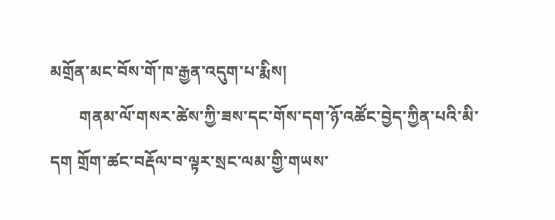མགྲོན་མང་བོས་གོ་ཁ་རྒྱན་འདུག་པ་རྨིས།
       གནམ་ལོ་གསར་ཚེས་ཀྱི་ཟས་དང་གོས་དག་ཉོ་འཚོང་བྱེད་ཀྱིན་པའི་མི་དག གྲོག་ཚང་བརྡོལ་བ་ལྟར་སྲང་ལམ་གྱི་གཡས་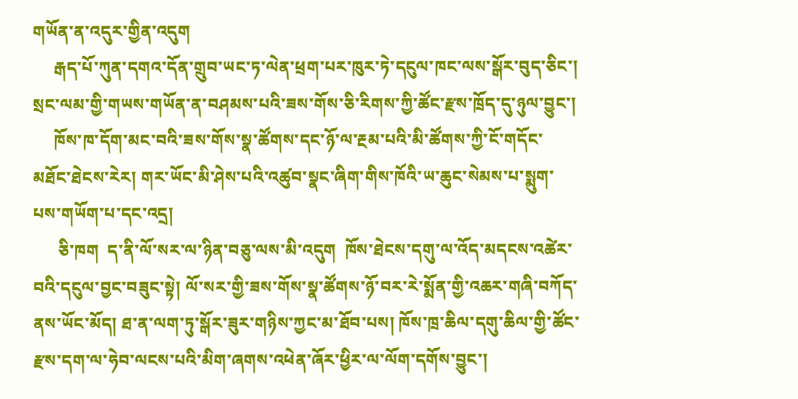གཡོན་ན་འདུར་གྱིན་འདུག
     རྒད་པོ་ཀུན་དགའ་དོན་གྲུབ་ཡང་ཏ་ལེན་ཕྲག་པར་ཁུར་ཏེ་དངུལ་ཁང་ལས་སྒོར་བུད་ཅིང་། སྲང་ལམ་གྱི་གཡས་གཡོན་ན་བཤམས་པའི་ཟས་གོས་ཅི་རིགས་ཀྱི་ཚོང་རྫས་ཁྲོད་དུ་ཉུལ་བྱུང་།
     ཁོས་ཁ་དོག་མང་བའི་ཟས་གོས་སྣ་ཚོགས་དང་ཉོ་ལ་རྔམ་པའི་མི་ཚོགས་ཀྱི་ངོ་གདོང་མཐོང་ཐེངས་རེར། གར་ཡོང་མི་ཤེས་པའི་འཚུབ་སྣང་ཞིག་གིས་ཁོའི་ཡ་ཆུང་སེམས་པ་སྨུག་པས་གཡོག་པ་དང་འདྲ།
      ཅི་ཁག  ད་ནི་ལོ་སར་ལ་ཉིན་བཅུ་ལས་མི་འདུག  ཁོས་ཐེངས་དགུ་ལ་འོད་མདངས་འཚེར་བའི་དངུལ་བྱང་བཟུང་སྟེ། ལོ་སར་གྱི་ཟས་གོས་སྣ་ཚོགས་ཉོ་བར་རེ་སྨོན་གྱི་འཆར་གཞི་བཀོད་ནས་ཡོང་མོད། ཐ་ན་ལག་ཏུ་སྒོར་ཟུར་གཉིས་ཀྱང་མ་ཐོབ་པས། ཁོས་ཁྲ་ཆིལ་དགུ་ཆིལ་གྱི་ཚོང་རྫས་དག་ལ་ཧེབ་ལངས་པའི་མིག་ཞགས་འཕེན་ཞོར་ཕྱིར་ལ་ལོག་དགོས་བྱུང་།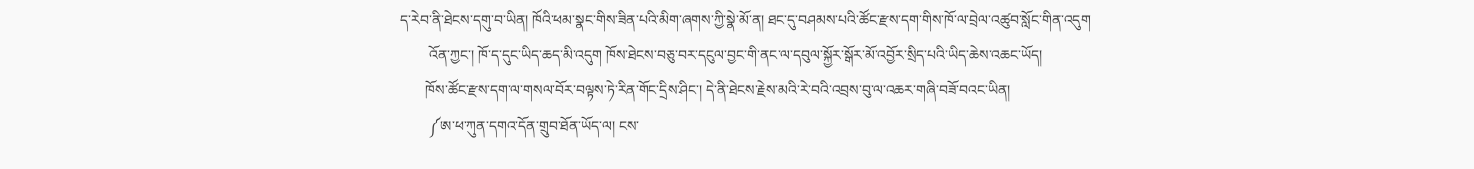ད་རེབ་ནི་ཐེངས་དགུ་བ་ཡིན། ཁོའི་ཕམ་སྣང་གིས་ཟིན་པའི་མིག་ཞགས་ཀྱི་སྣེ་མོ་ན། ཐང་དུ་བཤམས་པའི་ཚོང་རྫས་དག་གིས་ཁོ་ལ་བྲེལ་འཚུབ་སློང་གིན་འདུག
        འོན་ཀྱང་། ཁོ་ད་དུང་ཡིད་ཆད་མི་འདུག ཁོས་ཐེངས་བཅུ་བར་དངུལ་བྱང་གི་ནང་ལ་དབུལ་སྐྱོར་སྒོར་མོ་འབྱོར་སྲིད་པའི་ཡིད་ཆེས་འཆང་ཡོད།
       ཁོས་ཚོང་རྫས་དག་ལ་གསལ་བོར་བལྟས་ཏེ་རིན་གོང་དྲིས་ཤིང་། དེ་ནི་ཐེངས་རྗེས་མའི་རེ་བའི་འབྲས་བུ་ལ་འཆར་གཞི་བཟོ་བའང་ཡིན།
        ༼ཨ་ཕ་ཀུན་དགའ་དོན་གྲུབ་ཐོན་ཡོད་ལ། ངས་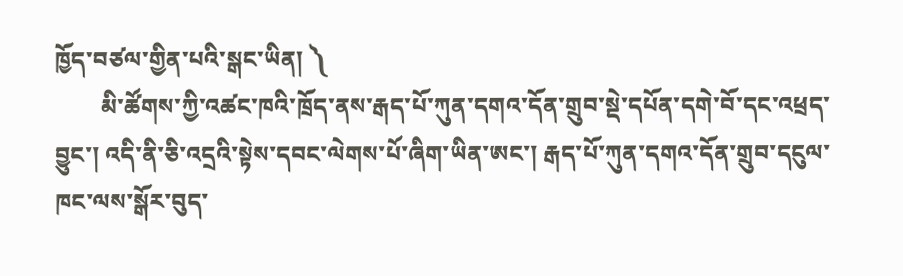ཁྱོད་བཙལ་གྱིན་པའི་སྒང་ཡིན། ༽
        མི་ཚོགས་ཀྱི་འཚང་ཁའི་ཁྲོད་ནས་རྒད་པོ་ཀུན་དགའ་དོན་གྲུབ་སྡེ་དཔོན་དགེ་བོ་དང་འཕྲད་བྱུང་། འདི་ནི་ཅི་འདྲའི་སྟེས་དབང་ལེགས་པོ་ཞིག་ཡིན་ཨང་། རྒད་པོ་ཀུན་དགའ་དོན་གྲུབ་དངུལ་ཁང་ལས་སྒོར་བུད་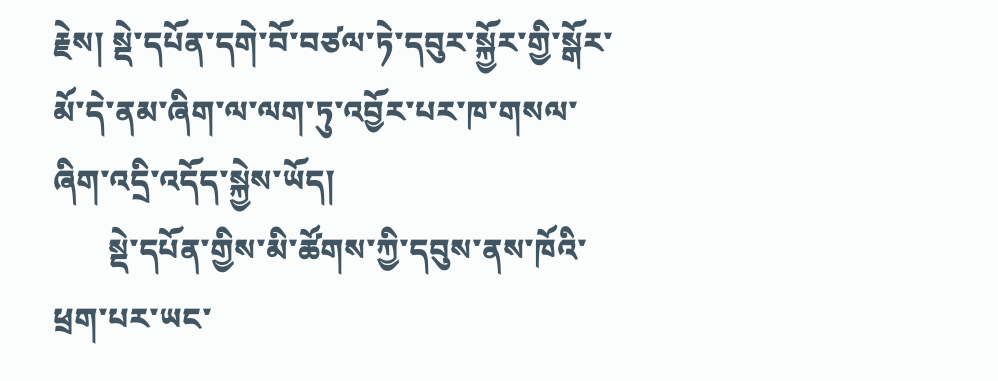རྗེས། སྡེ་དཔོན་དགེ་བོ་བཙལ་ཏེ་དབུར་སྐྱོར་གྱི་སྒོར་མོ་དེ་ནམ་ཞིག་ལ་ལག་ཏུ་འབྱོར་པར་ཁ་གསལ་ཞིག་འདྲི་འདོད་སྐྱེས་ཡོད།
       སྡེ་དཔོན་གྱིས་མི་ཚོགས་ཀྱི་དབུས་ནས་ཁོའི་ཕྲག་པར་ཡང་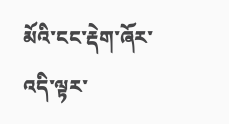མོའི་ངང་རྡེག་ཞོར་འདི་ལྟར་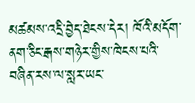མཚམས་འདྲི་བྱེད་ཐེངས་དེར། ཁོའི་མདོག་ནག་ཅིང་རྒས་གཉེར་གྱིས་ཁེངས་པའི་བཞིན་རས་ལ་སླར་ཡང་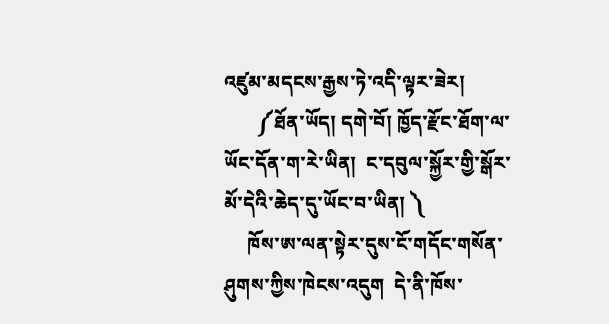འཛུམ་མདངས་རྒྱས་ཏེ་འདི་ལྟར་ཟེར།
       ༼ཐོན་ཡོད། དགེ་བོ། ཁྱོད་རྫོང་ཐོག་ལ་ཡོང་དོན་ག་རེ་ཡིན།  ང་དབུལ་སྐྱོར་གྱི་སྒོར་མོ་དེའི་ཆེད་དུ་ཡོང་བ་ཡིན། ༽
     ཁོས་ཨ་ལན་སྟེར་དུས་ངོ་གདོང་གསོན་ཤུགས་ཀྱིས་ཁེངས་འདུག  དེ་ནི་ཁོས་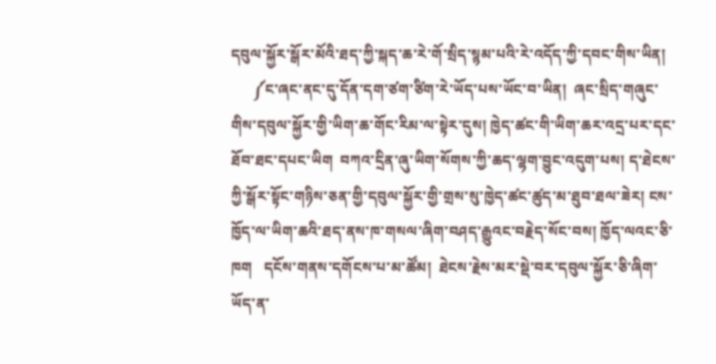དབུལ་སྐྱོར་སྒོར་མོའི་ཐད་ཀྱི་སྐད་ཆ་རེ་གོ་སྲིད་སྙམ་པའི་རེ་འདོད་ཀྱི་དབང་གིས་ཡིན།
      ༼ང་ཞང་ནང་དུ་དོན་དག་ཙག་ཙིག་རེ་ཡོད་པས་ཡོང་བ་ཡིན།  ཞང་སྲིད་གཞུང་གིས་དབུལ་སྐྱོར་གྱི་ཡིག་ཆ་གོང་རིམ་ལ་སྟེར་དུས། ཁྱེད་ཚང་གི་ཡིག་ཆར་འདྲ་པར་དང་ཐོབ་ཐང་དཔང་ཡིག  བཀའ་དྲིན་ཞུ་ཡིག་སོགས་ཀྱི་ཆད་ལྷག་བྱུང་འདུག་པས། ད་ཐེངས་ཀྱི་སྒོར་སྟོང་གཉིས་ཅན་གྱི་དབུལ་སྐྱོར་གྱི་གྲས་སུ་ཁྱེད་ཚང་ཚུད་མ་ཐུབ་ཐལ་ཟེར། ངས་ཁྱོད་ལ་ཡིག་ཆའི་ཐད་ནས་ཁ་གསལ་ཞིག་བཤད་རྒྱུའང་བརྗེད་སོང་བས། ཁྱོད་ལའང་ཅི་ཁག   དངོས་གནས་དགོངས་པ་མ་ཚོམ།  ཐེངས་རྗེས་མར་སྡེ་བར་དབུལ་སྐྱོར་ཅི་ཞིག་ཡོད་ན་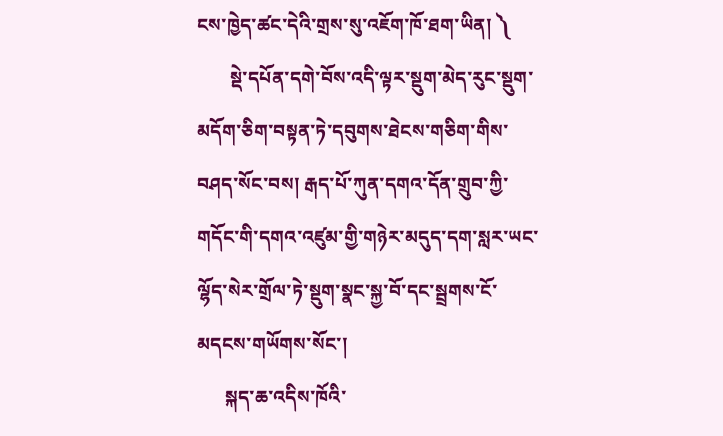ངས་ཁྱེད་ཚང་དེའི་གྲས་སུ་འཇོག་ཁོ་ཐག་ཡིན། ༽
       སྡེ་དཔོན་དགེ་བོས་འདི་ལྟར་སྡུག་མེད་རུང་སྡུག་མདོག་ཅིག་བསྟན་ཏེ་དབུགས་ཐེངས་གཅིག་གིས་བཤད་སོང་བས། རྒད་པོ་ཀུན་དགའ་དོན་གྲུབ་ཀྱི་གདོང་གི་དགའ་འཛུམ་གྱི་གཉེར་མདུད་དག་སླར་ཡང་ལྷོད་སེར་གྲོལ་ཏེ་སྡུག་སྣང་སྐྱ་བོ་དང་སྦྲགས་ངོ་མདངས་གཡོགས་སོང་།
      སྐད་ཆ་འདིས་ཁོའི་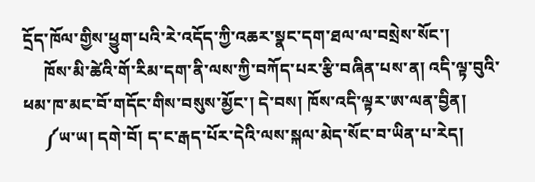དྲོད་ཁོལ་གྱིས་ཕྱུག་པའི་རེ་འདོད་ཀྱི་འཆར་སྣང་དག་ཐལ་ལ་བསྲེས་སོང་།
     ཁོས་མི་ཚེའི་གོ་རིམ་དག་ནི་ལས་ཀྱི་བཀོད་པར་རྩི་བཞིན་པས་ན། འདི་ལྟ་བུའི་ཕམ་ཁ་མང་བོ་གདོང་གིས་བསུས་མྱོང་། དེ་བས། ཁོས་འདི་ལྟར་ཨ་ལན་བྱིན།
     ༼ཡ་ཡ། དགེ་བོ། ད་ང་རྒད་པོར་དེའི་ལས་སྐལ་མེད་སོང་བ་ཡིན་པ་རེད།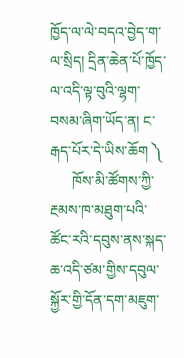ཁྱོད་ལ་ལེ་བདའ་བྱེད་ག་ལ་སྲིད། དྲིན་ཆེན་པོ་ཁྱོད་ལ་འདི་ལྟ་བུའི་ལྷག་བསམ་ཞིག་ཡོད་ན། ང་རྒད་པོར་དེ་ཡིས་ཆོག ༽
      ཁོས་མི་ཚོགས་ཀྱི་རྔམས་ཁ་མཐུག་པའི་ཚོང་རའི་དབུས་ནས་སྐད་ཆ་འདི་ཙམ་གྱིས་དབུལ་སྐྱོར་གྱི་དོན་དག་མཇུག་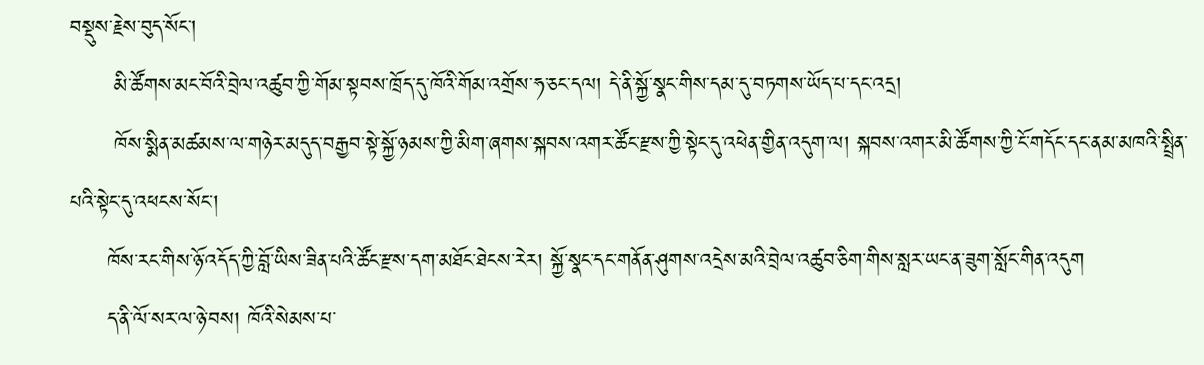བསྡུས་རྗེས་བུད་སོང་།
      མི་ཚོགས་མང་བོའི་བྲེལ་འཚུབ་ཀྱི་གོམ་སྟབས་ཁྲོད་དུ་ཁོའི་གོམ་འགྲོས་ཧ་ཅང་དལ། དེ་ནི་སྐྱོ་སྣང་གིས་དམ་དུ་བཏགས་ཡོད་པ་དང་འདྲ།
      ཁོས་སྨིན་མཚམས་ལ་གཉེར་མདུད་བརྒྱབ་སྟེ་སྐྱོ་ཉམས་ཀྱི་མིག་ཞགས་སྐབས་འགར་ཚོང་རྫས་ཀྱི་སྟེང་དུ་འཕེན་གྱིན་འདུག་ལ། སྐབས་འགར་མི་ཚོགས་ཀྱི་ངོ་གདོང་དང་ནམ་མཁའི་སྤྲིན་པའི་སྟེང་དུ་འཕངས་སོང་།
     ཁོས་རང་གིས་ཉོ་འདོད་ཀྱི་བློ་ཡིས་ཟིན་པའི་ཚོང་རྫས་དག་མཐོང་ཐེངས་རེར། སྐྱོ་སྣང་དང་གནོན་ཤུགས་འདྲེས་མའི་བྲེལ་འཚུབ་ཅིག་གིས་སླར་ཡང་ན་ཟུག་སློང་གིན་འདུག
     ད་ནི་ལོ་སར་ལ་ཉེ་བས། ཁོའི་སེམས་པ་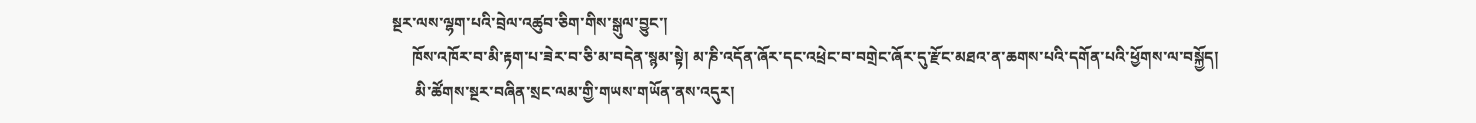སྔར་ལས་ལྷག་པའི་བྲེལ་འཚུབ་ཅིག་གིས་སྒུལ་བྱུང་།
     ཁོས་འཁོར་བ་མི་རྟག་པ་ཟེར་བ་ཅི་མ་བདེན་སྙམ་སྟེ། མ་ཎི་འདོན་ཞོར་དང་འཕྲེང་བ་བགྲེང་ཞོར་དུ་རྫོང་མཐའ་ན་ཆགས་པའི་དགོན་པའི་ཕྱོགས་ལ་བསྐྱོད།
      མི་ཚོགས་སྔར་བཞིན་སྲང་ལམ་གྱི་གཡས་གཡོན་ནས་འདུར།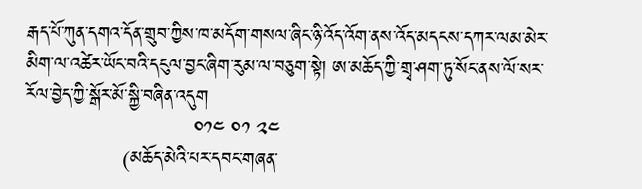རྒད་པོ་ཀུན་དགའ་དོན་གྲུབ་ཀྱིས་ཁ་མདོག་གསལ་ཞིང་ཉི་འོད་འོག་ནས་འོད་མདངས་དཀར་ལམ་མེར་མིག་ལ་འཚེར་ཡོང་བའི་དངུལ་བྱང་ཞིག་རུམ་ལ་བཅུག་སྟེ། ཨ་མཆོད་ཀྱི་གྲྭ་ཤག་ཏུ་སོང་ནས་ལོ་སར་རོལ་བྱེད་ཀྱི་སྒོར་མོ་སྐྱི་བཞིན་འདུག
                          ༠༡༤ ༠༡ ༢༤
               (མཆོད་མེའི་པར་དབང་གཞན་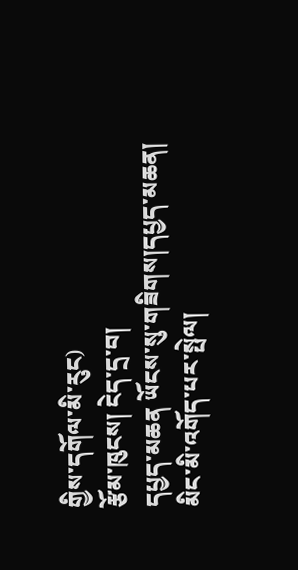གྱིས་དགོལ་མི་རུང)
རྩོམ་ཁུངས། ངེད་དྲ་བ།
དཔྱད་མཆན ཡོངས་སུ་གཟིགས།དཔྱད་མཆན།
མིང་མི་འགོད་པར་སྤེལ།